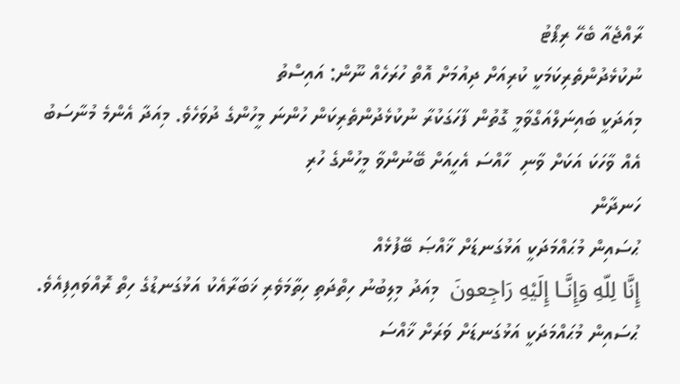ރާއްޖެއާ ބެހޭ ރިޕޯޓު
ނުކުޅެދުންތެރިކަމަކީ ކުރިއަށް ދިއުމަށް އޮތް ހުރަހެއް ނޫން: އައިސްތު
މިއަދަކީ ބައިނަލްއަގްވާމީ ގޮތުން ފާހަގަކުރާ ނުކުޅެދުންތެރިކަން ހުންނަ މީހުންގެ ދުވަހެވެ. މިއަދާ އެންމެ މުނާސަބު އެއް ވާހަކަ އަކަށް ވާނި  ހާއްސަ އެހީއަށް ބޭނުންވާ މީހުންގެ ހުރި
ހަނދާން
ޙުސައިން މުޙައްމަދަކީ އަޅުގަނޑަށް ޚާއްޞަ ބޭފުޅެއް
إِنَّا لِلّهِ وَإِنَّـا إِلَيْهِ رَاجِعونَ  މިއަދު މިލިބުނު ހިތްދަތި ހިތާމަވެރި ޚަބަރާއެކު އަޅުގަނޑުގެ ހިތް ރޮއްވައިފިއެވެ. ޙުސައިން މުޙައްމަދަކީ އަޅުގަނޑަށް ވަރަށް ޚާއްސަ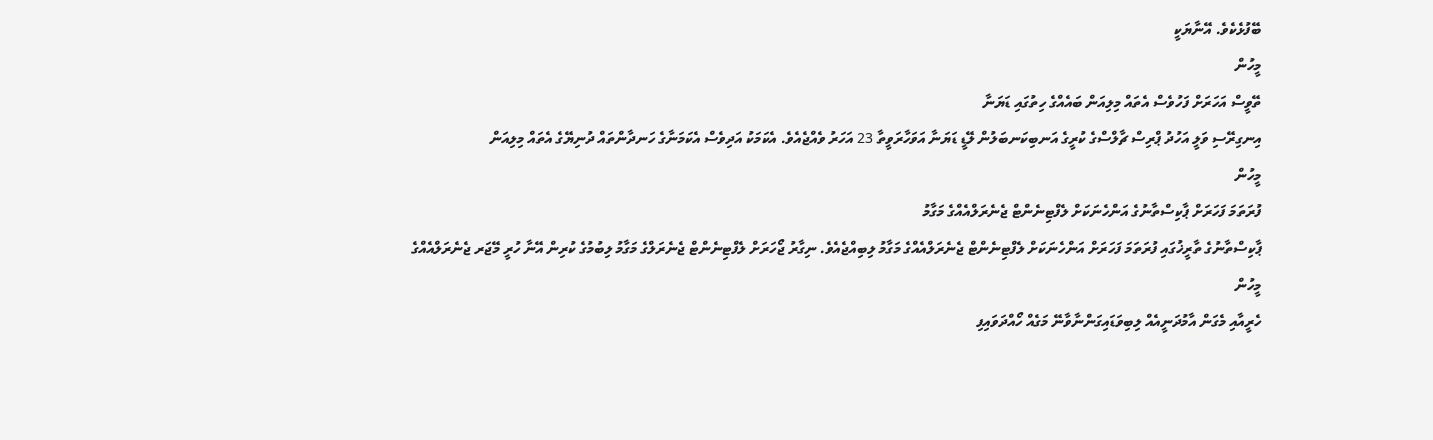ބޭފުޅެކެވެ. އޭނާޔަކީ
މީހުން
ތޭވީސް އަހަރަށް ފަހުވެސް އެތައް މިލިއަން ބައެއްގެ ހިތުގައި ޑަޔަނާ
އިނގިރޭސި ވަލީ އަހުދު ޕްރިސް ޗާލްސްގެ ކުރީގެ އަނބިކަނބަލުން ލޭޑީ ޑަޔަނާ އަވަހާރަވީތާ 23 އަހަރު ވެއްޖެއެވެ. އެކަމަކު އަދިވެސް އެކަމަނާގެ ހަނދާންތައް ދުނިޔޭގެ އެތައް މިލިއަން
މީހުން
ފުރަތަމަ ފަހަރަށް ޕާކިސްތާނުގެ އަންހެނަކަށް ލެފްޓިނެންޓް ޖެނެރަލްއެއްގެ މަގާމު
ޕާކިސްތާނުގެ ތާރީޚުގައި ފުރަތަމަ ފަހަރަށް އަންހެނަކަށް ލެފްޓިނެންޓް ޖެނެރަލްއެއްގެ މަގާމު ލިބިއްޖެއެވެ. ނިގާރު ޖޯހަރަށް ލެފްޓިނެންޓް ޖެނެރަލްގެ މަގާމު ލިބުމުގެ ކުރިން އޭނާ ހުރީ މޭޖަރ ޖެނެރަލްއެއްގެ
މީހުން
ހެރީއާއި މެގަން އާމުދަނީއެއް ލިބިވަޑައިގަންނާވާނޭ މަގެއް ހޯއްދަވައިފި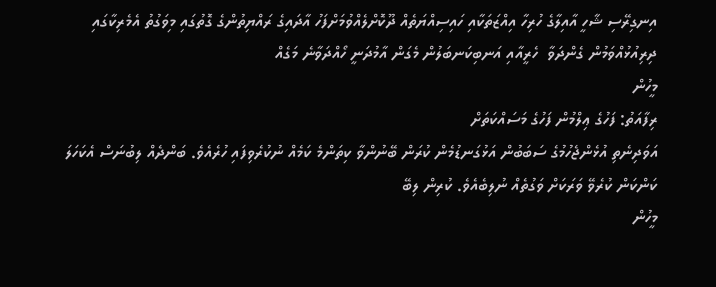އިނގިރޭސި ޝާހީ އާއިލާގެ ހުރިހާ އިއްޒަތަކާއި ހައިސިއްޔަތެއް ދޫކޮށްލެއްވުމަށްފަހު އާދައިގެ ރައްޔިތުންގެ ގޮތުގައި މިވަގުތު އެމެރިކާގައި ދިރިއުޅުއްވަމުން ގެންދަވާ  ހެރީއާއި އަނބިކަނބަލުން މެގަން އާމުދަނީ ހޯއްދަވާނެ މަގެއް
މީހުން
ރިފާއަތު: ފަހުގެ ޢިލްމުން ފަހުގެ މަސައްކަތަށް
އަވަދިނެތި އުޅެންޖެހުމުގެ ސަބަބުން އަޅުގަނޑުމެން ކުރަން ބޭނުންވާ ކިތަންމެ ކަމެއް ނުކުރެވިފައި ހުރެއެވެ. ބަންދެއް ލިބުނަސް އެކަހަލަ ކަންކަން ކުރެވޭ ވަރަކަށް ވަގުތެއް ނުލިބެއެވެ. ކުރިން ލިބޭ
މީހުން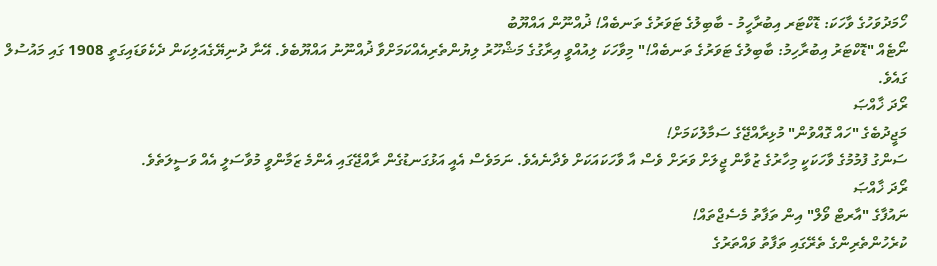ހޯމަދުވަހުގެ ވާހަކަ: ޑޮކްޓަރ އިބުރާހީމު - ބާބިލުގެ ޓަވަރުގެ ތަނބެއް! ޛުއްނޫން އައްޔޫބު
ނޯޓެއް "ޑޮކްޓަރު އިބުރާހިމު: ބާބިލުގެ ޓަވަރުގެ ތަނބެއް!" މިވާހަކަ ލިއުއްވީ އިރާގުގެ މަޝްހޫރު ލިޔުންތެރިއެއްކަމަށްވާ ޛުއްނޫނު އައްޔޫބެވެ. އޭނާ ދުނިޔޭގެއަލިކަން ދެކެވަޑައިގަތީ 1908 ގައި މައުސުލް ގައެވެ.
ރޯދަ ޚާއްޞަ
މަޖީދުބެގެ "ހައް ގޮއްވުން" މުޅިރާއްޖޭގެ ސަމާލުކަމަށް!
ސަންގު ފުމުމުގެ ވާހަކަކީ މިހާރުގެ ޒުވާން ޖީލަށް ވަރަށް ވެސް އާ ވާހަކައަކަށް ވެދާނެއެވެ. ނަމަވެސް އެއީ އަޅުގަނޑުގެން ރާއްޖޭގައި އެންމެ ޒަމާންވީ މުވާސަލީ އެއް ވަސީލަތެވެ.
ރޯދަ ޚާއްޞަ
ނައުފާގެ "އާރޓް ވޯލް" އިން ތަފާތު މެސެޖްތައް!
ކުރެހުންތެރިންގެ ތެރޭގައި ތަފާތު ވައްތަރުގެ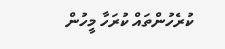ކުރެހުންތައް ކުރަހާ މީހުން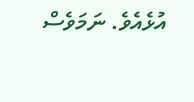އުޅެއެވެ. ނަމަވެސް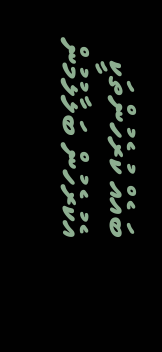ބައެއް ކުރެހުންތަކީ އެކުރެހުން ބަލާލުމުން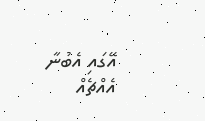އޭގައި އެބުނާ އެއްޗެއް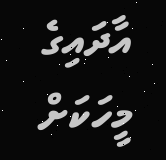އާދައިގެ މީހަކަށް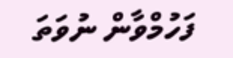ފަހުމްވާން ނުވަތަ